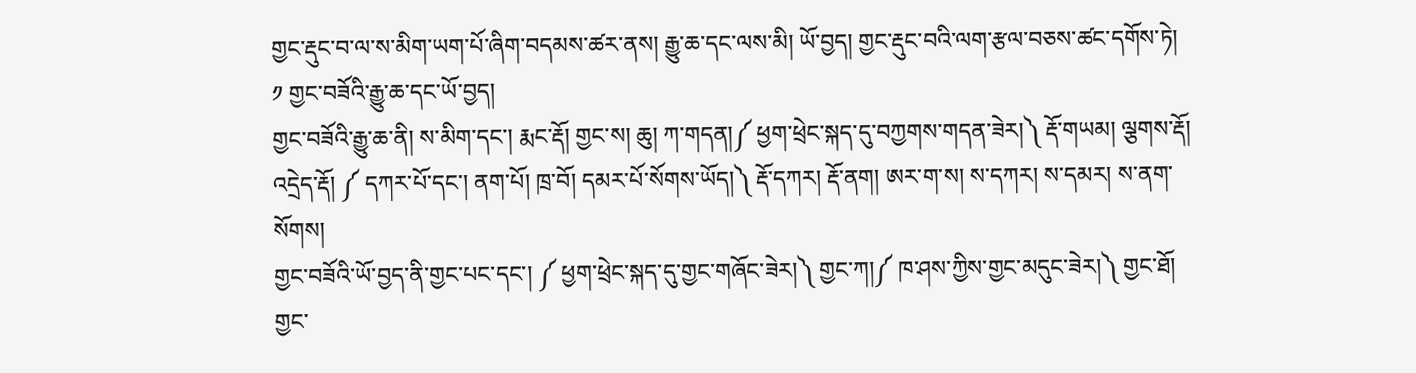གྱང་རྡུང་བ་ལ་ས་མིག་ཡག་པོ་ཞིག་བདམས་ཚར་ནས། རྒྱུ་ཆ་དང་ལས་མི། ཡོ་བྱད། གྱང་རྡུང་བའི་ལག་རྩལ་བཅས་ཚང་དགོས་ཏེ།
༡ གྱང་བཟོའི་རྒྱུ་ཆ་དང་ཡོ་བྱད།
གྱང་བཟོའི་རྒྱུ་ཆ་ནི། ས་མིག་དང་། རྨང་རྡོ། གྱང་ས། ཆུ། ཀ་གདན།༼ ཕྱག་ཕྲེང་སྐད་དུ་བཀྱགས་གདན་ཟེར།༽ རྡོ་གཡམ། ལྕགས་རྡོ། འདྲེད་རྡོ། ༼ དཀར་པོ་དང་། ནག་པོ། ཁྲ་བོ། དམར་པོ་སོགས་ཡོད།༽ རྡོ་དཀར། རྡོ་ནག། ཨར་ག་ས། ས་དཀར། ས་དམར། ས་ནག་སོགས།
གྱང་བཟོའི་ཡོ་བྱད་ནི་གྱང་པང་དང་། ༼ ཕྱག་ཕྲེང་སྐད་དུ་གྱང་གཞོང་ཟེར།༽ གྱང་ཀ།༼ ཁ་ཤས་ཀྱིས་གྱང་མདུང་ཟེར།༽ གྱང་ཐོ། གྱང་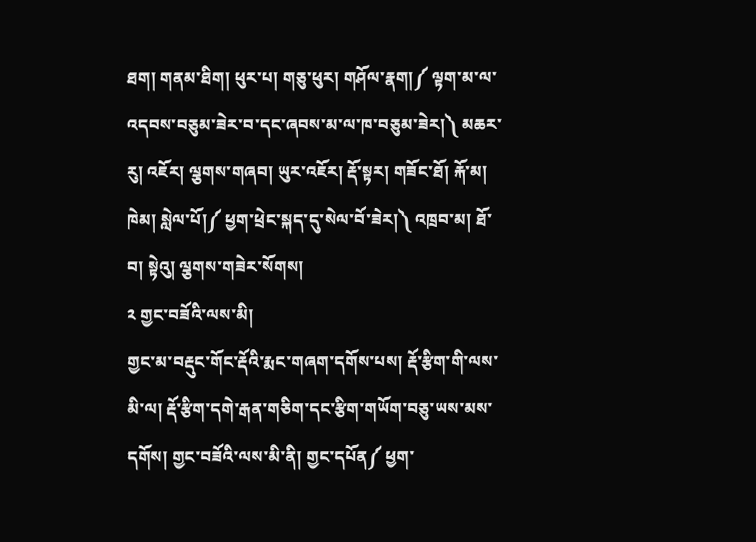ཐག། གནམ་ཐིག། ཕུར་པ། གཅུ་ཕུར། གཤོལ་རྣག།༼ ལྟག་མ་ལ་འདབས་བཅུམ་ཟེར་བ་དང་ཞབས་མ་ལ་ཁ་བཅུམ་ཟེར།༽ མཆར་རུ། འཇོར། ལྕགས་གཞབ། ཡུར་འཇོར། རྡོ་སྟར། གཟོང་ཐོ། རྐོ་མ། ཁེམ། སླེལ་པོ།༼ ཕྱག་ཕྲེང་སྐད་དུ་སེལ་བོ་ཟེར།༽ འཁྲབ་མ། ཐོ་བ། སྟེའུ། ལྕགས་གཟེར་སོགས།
༢ གྱང་བཟོའི་ལས་མི།
གྱང་མ་བརྡུང་གོང་རྡོའི་རྨང་གཞག་དགོས་པས། རྡོ་རྩིག་གི་ལས་མི་ལ། རྡོ་རྩིག་དགེ་རྒན་གཅིག་དང་རྩིག་གཡོག་བཅུ་ཡས་མས་དགོས། གྱང་བཟོའི་ལས་མི་ནི། གྱང་དཔོན༼ ཕྱག་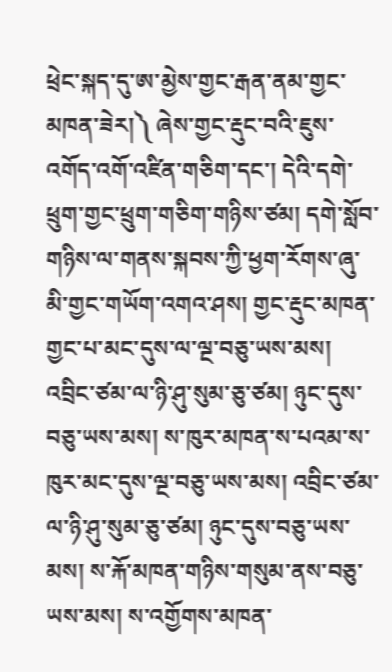ཕྲེང་སྐད་དུ་ཨ་མྱེས་གྱང་རྒན་ནམ་གྱང་མཁན་ཟེར།༽ ཞེས་གྱང་རྡུང་བའི་ཇུས་འགོད་འགོ་འཛིན་གཅིག་དང་། དེའི་དགེ་ཕྲུག་གྱང་ཕྲུག་གཅིག་གཉིས་ཙམ། དགེ་སློབ་གཉིས་ལ་གནས་སྐབས་ཀྱི་ཕྱག་རོགས་ཞུ་མི་གྱང་གཡོག་འགའ་ཤས། གྱང་རྡུང་མཁན་གྱང་པ་མང་དུས་ལ་ལྔ་བཅུ་ཡས་མས། འབྲིང་ཙམ་ལ་ཉི་ཤུ་སུམ་ཅུ་ཙམ། ཉུང་དུས་བཅུ་ཡས་མས། ས་ཁུར་མཁན་ས་པའམ་ས་ཁུར་མང་དུས་ལྔ་བཅུ་ཡས་མས། འབྲིང་ཙམ་ལ་ཉི་ཤུ་སུམ་ཅུ་ཙམ། ཉུང་དུས་བཅུ་ཡས་མས། ས་རྐོ་མཁན་གཉིས་གསུམ་ནས་བཅུ་ཡས་མས། ས་འགྱོགས་མཁན་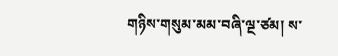གཉིས་གསུམ་མམ་བཞི་ལྔ་ཙམ། ས་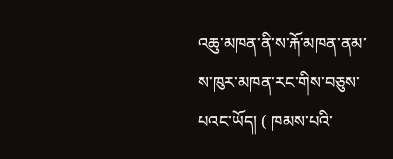འཆུ་མཁན་ནི་ས་རྐོ་མཁན་ནམ་ས་ཁུར་མཁན་རང་གིས་བཅུས་པའང་ཡོད། ( ཁམས་པའི་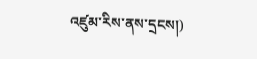འཛུམ་རིས་ནས་དྲངས།)